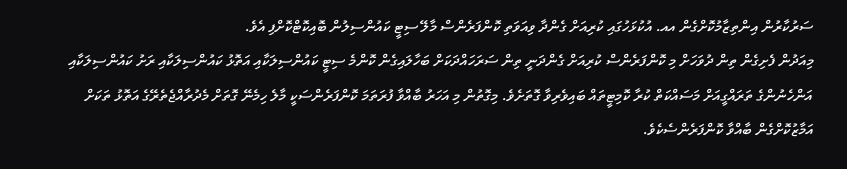ސަރުކާރުން އިންތިޒާމުކޮށްގެން އއ. އުކުޅަހުގައި ކުރިއަށް ގެންދާ ވިއަވަތި ކޮންފަރެންސް މާލޭ ސިޓީ ކައުންސިލުން ބޮއިކޮޓްކޮށްފި އެވެ.
މިއަދުން ފެށިގެން ތިން ދުވަހަށް މި ކޮންފަރެންސް ކުރިއަށް ގެންދަނީ ތިން ސަރަހައްދަކަށް ބަހާލައިގެން ކޮންމެ ސިޓީ ކައުންސިލަކާއި އަތޮޅު ކައުންސިލަކާއި ރަށު ކައުންސިލަކާއި އަންހެނުންގެ ތަރައްގީއަށް މަސައްކަތް ކުރާ ކޮމިޓީތައް ބައިވެރިވާ ގޮތަށެވެ. މިގޮތުން މި އަހަރު ބާއްވާ ފުރަތަމަ ކޮންފަރެންސަކީ މާލެ ހިމެނޭ ގޮތަށް މެދުރާއްޖެތެރޭގެ އަތޮޅު ތަކަށް އަމާޒުކޮށްގެން ބާއްވާ ކޮންފަރެންސެކެވެ.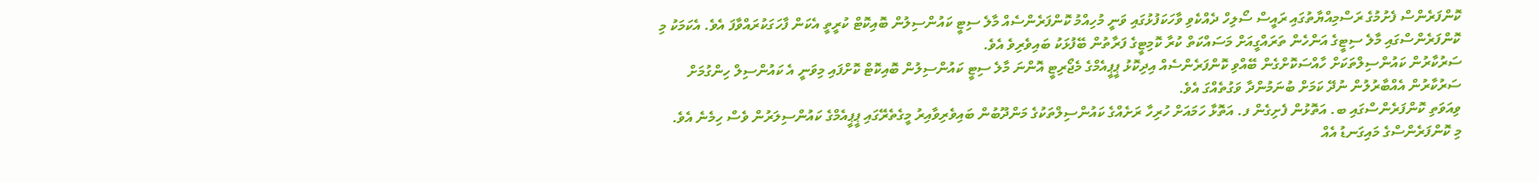ކޮންފަރެންސް ފެށުމުގެ ރަސްމިއްޔާތުގައި ރައީސް ސޯލިހް ދެއްކެވި ވާހަކަފުޅުގައި ވަނީ މުހިއްމު ކޮންފަރެންސެއް މާލެ ސިޓީ ކައުންސިލުން ބޮއިކޮޓް ކުރީތީ އެކަން ފާހަގަކުރައްވާފަ އެވެ. އެކަމަކު މި ކޮންފަރެންސްގައި މާލެ ސިޓީގެ އަންހެން ތަރައްގީއަށް މަސައްކަތް ކުރާ ކޮމިޓީގެ ފަރާތުން ބޭފުޅަކު ބައިވެރިވެ އެވެ.
ސަރުކާރުން ކައުންސިލްތަކަށް ހާއްސަކޮށްގެން ބޭއްވި ކޮންފަރެންސެއް އިދިކޮޅު ޕީޕީއެމްގެ މެޖޯރިޓީ އޮންނަ މާލެ ސިޓީ ކައުންސިލުން ބޮއިކޮޓް ކޮށްފައި މިވަނީ އެ ކައުންސިލް ހިންގުމަށް ސަރުކާރުން އެއްބާރުލުން ނުދޭ ކަމަށް ބުނަމުންދާ ވަގުތެއްގަ އެވެ.
ވިއަވަތި ކޮންފަރެންސްގައި ބ. އަތޮޅުން ފެށިގެން ފ. އަތޮޅާ ހަމައަށް ހުރިހާ ރަށެއްގެ ކައުންސިލްތަކުގެ މަންދޫބުން ބައިވެރިވާއިރު މީގެތެރޭގައި ޕީޕީއެމްގެ ކައުންސިލަރުން ވެސް ހިމެނެ އެވެ.
މި ކޮންފަރެންސްގެ މައިގަނޑު އެއް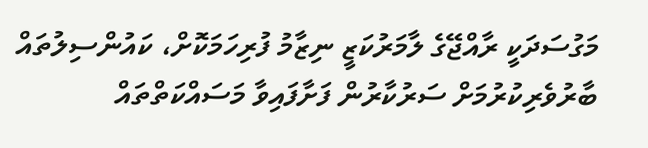މަގުސަދަކީ ރާއްޖޭގެ ލާމަރުކަޒީ ނިޒާމު ފުރިހަމަކޮށް، ކައުންސިލުތައް ބާރުވެރިކުރުމަށް ސަރުކާރުން ފަށާފައިވާ މަސައްކަތްތައް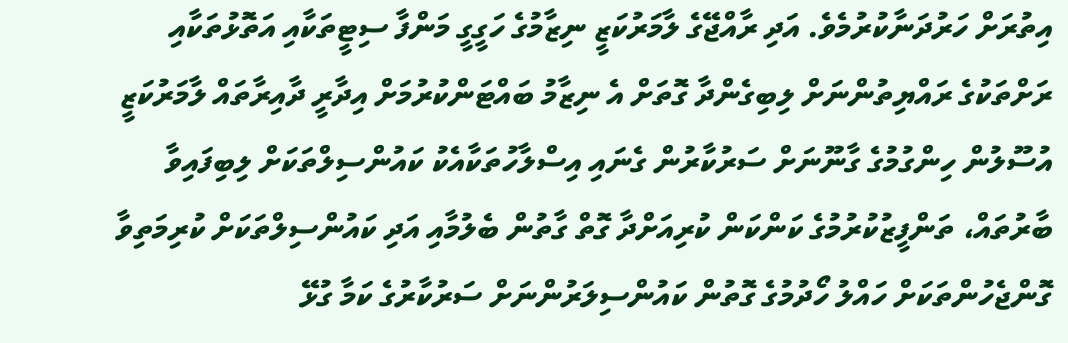އިތުރަށް ހަރުދަނާކުރުމެވެ. އަދި ރާއްޖޭގެ ލާމަރުކަޒީ ނިޒާމުގެ ހަގީގީ މަންފާ ސިޓީތަކާއި އަތޮޅުތަކާއި ރަށްތަކުގެ ރައްޔިތުންނަށް ލިބިގެންދާ ގޮތަށް އެ ނިޒާމު ބައްޓަންކުރުމަށް އިދާރީ ދާއިރާތައް ލާމަރުކަޒީ އުސޫލުން ހިންގުމުގެ ގާނޫނަށް ސަރުކާރުން ގެނައި އިސްލާހުތަކާއެކު ކައުންސިލްތަކަށް ލިބިފައިވާ ބާރުތައް، ތަންފީޒުކުރުމުގެ ކަންކަން ކުރިއަށްދާ ގޮތް ގާތުން ބެލުމާއި އަދި ކައުންސިލްތަކަށް ކުރިމަތިވާ ގޮންޖެހުންތަކަށް ހައްލު ހޯދުމުގެ ގޮތުން ކައުންސިލަރުންނަށް ސަރުކާރުގެ ކަމާ ގުޅޭ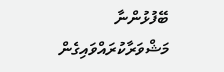ބޭފުޅުންނާ މަޝްވަރާކުރައްވައިގެން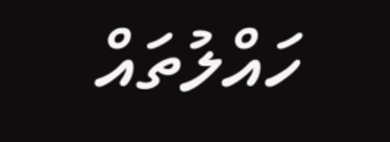ހައްލުތައް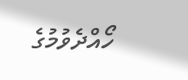ހޯއްދެވުމުގެ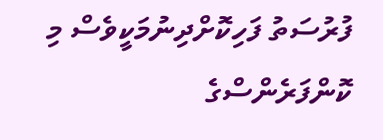ފުރުސަތު ފަހިކޮށްދިނުމަކީވެސް މި ކޮންފަރެންސްގެ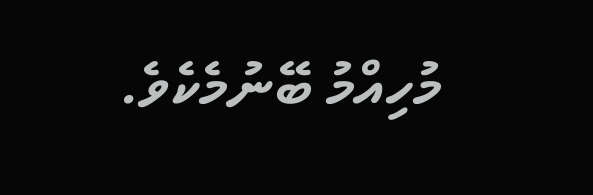މުހިއްމު ބޭނުމެކެވެ.